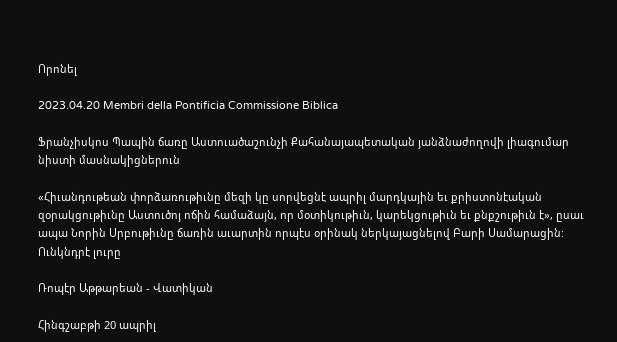Որոնել

2023.04.20 Membri della Pontificia Commissione Biblica

Ֆրանչիսկոս Պապին ճառը Աստուածաշունչի Քահանայապետական յանձնաժողովի լիագումար նիստի մասնակիցներուն

«Հիւանդութեան փորձառութիւնը մեզի կը սորվեցնէ ապրիլ մարդկային եւ քրիստոնէական զօրակցութիւնը Աստուծոյ ոճին համաձայն, որ մօտիկութիւն, կարեկցութիւն եւ քնքշութիւն է», ըսաւ ապա Նորին Սրբութիւնը ճառին աւարտին որպէս օրինակ ներկայացնելով Բարի Սամարացին:
Ունկնդրէ լուրը

Ռոպէր Աթթարեան - Վատիկան

Հինգշաբթի 20 ապրիլ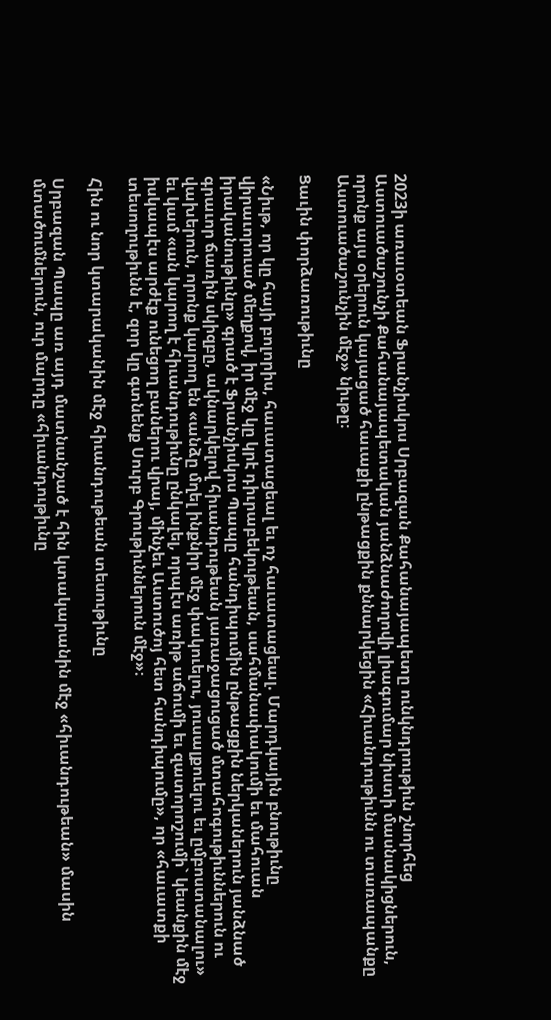2023ի առաւօտեան Ֆրանչիսկոս Սրբազան Քահանայապետը ունկնդրութիւն շնորհեց Աստուածաշունչի Քահանայապետական յանձնաժողովի լիագումար նիստի մասնակիցներուն, որոնք այս օրերուն կայացած հաւաքի ընթացքին քննարկեցին «Հիւանդութիւնն ու տառապանքը Աստուածաշունչին մէջ» նիւթը։

Ցաւին փորձառութիւնը

«Նիւթ, որ կը հայի բոլորիս, հաւատացեալ եւ ոչ հաւատացեալ. Մարդկային բնութիւնը վիրաւորուած մեղքով, իր մէջ կը կրէ դիւրաբեկութեան, սահմանափակումի եւ մահուան իրականութիւնը» գրած է Ֆրանչիսկոս Պապը հանդիպումին ընթացքին ներկաներուն յանձնած գրաւոր ճառին սկիզբը, ակնարկելով հիւանդութեան յառաջացուցած մտահոգութիւններուն ու վախերուն, որոնք կարող են «անձը մղել ինքնիր մէջ փակուելու, յուսալքուելու եւ ըմբոստանալու» եւ կամ «ան կարող է հիւանդութիւնը ընկալել, որպէս առիթ աճումի եւ զատորոշումի` կեանքին մէջ իսկապէս արժէք ունեցող բաներու վրայ, մինչեւ Աստուծոյ հետ հանդիպումը», որ «հաւատքի տեսողութիւնն է, զոր կը գտնենք Սուրբ Գրութիւններուն մէջ»։

Հին ու նոր կտարականին մէջ հիւանդութեան տեսութիւնը

Սրբազան Պապը առ այդ մատնանշած է հին կտակարանին մէջ «հիւանդութեան» մասին մտածումներուն, ուր մարդը «հիւանդութիւնը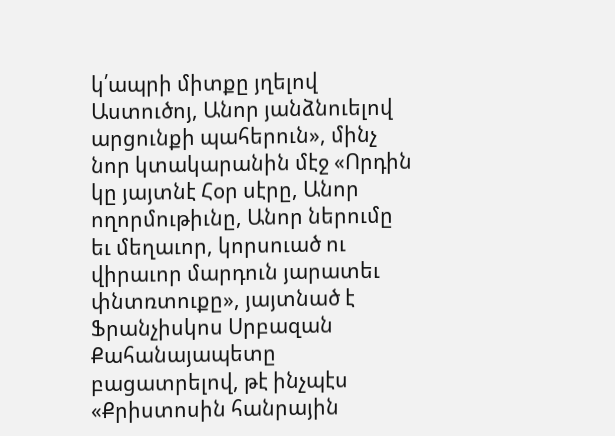կ՛ապրի միտքը յղելով Աստուծոյ, Անոր յանձնուելով արցունքի պահերուն», մինչ նոր կտակարանին մէջ «Որդին կը յայտնէ Հօր սէրը, Անոր ողորմութիւնը, Անոր ներումը եւ մեղաւոր, կորսուած ու վիրաւոր մարդուն յարատեւ փնտռտուքը», յայտնած է Ֆրանչիսկոս Սրբազան Քահանայապետը բացատրելով, թէ ինչպէս «Քրիստոսին հանրային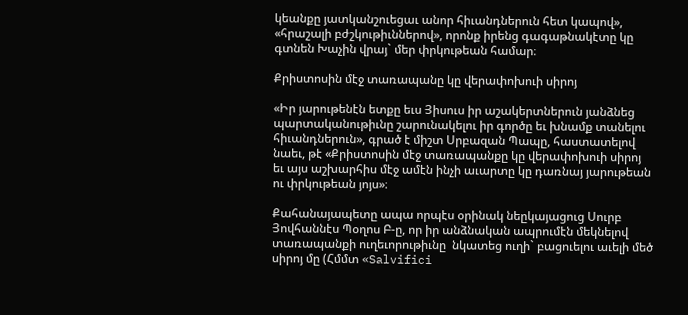կեանքը յատկանշուեցաւ անոր հիւանդներուն հետ կապով», «հրաշալի բժշկութիւններով», որոնք իրենց գագաթնակէտը կը գտնեն Խաչին վրայ` մեր փրկութեան համար։

Քրիստոսին մէջ տառապանը կը վերափոխուի սիրոյ

«Իր յարութենէն ետքը եւս Յիսուս իր աշակերտներուն յանձնեց պարտականութիւնը շարունակելու իր գործը եւ խնամք տանելու հիւանդներուն», գրած է միշտ Սրբազան Պապը, հաստատելով նաեւ, թէ «Քրիստոսին մէջ տառապանքը կը վերափոխուի սիրոյ եւ այս աշխարհիս մէջ ամէն ինչի աւարտը կը դառնայ յարութեան ու փրկութեան յոյս»։

Քահանայապետը ապա որպէս օրինակ նեըկայացուց Սուրբ Յովհաննէս Պօղոս Բ-ը, որ իր անձնական ապրումէն մեկնելով տառապանքի ուղեւորութիւնը  նկատեց ուղի` բացուելու աւելի մեծ սիրոյ մը (Հմմտ «Salvifici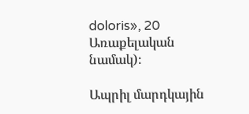doloris», 20 Առաքելական նամակ)։

Ապրիլ մարդկային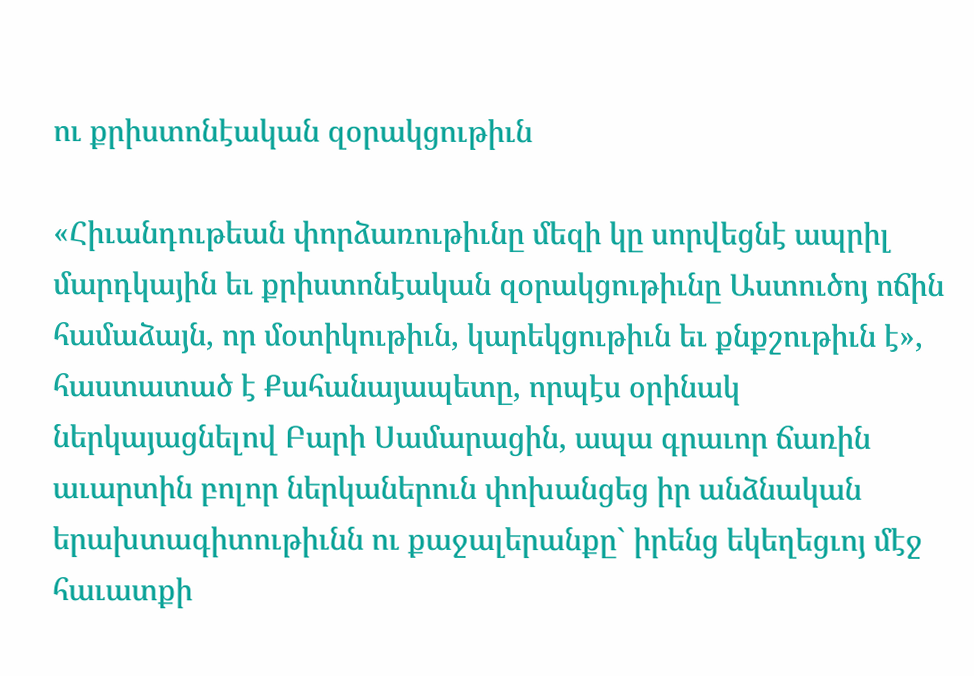ու քրիստոնէական զօրակցութիւն

«Հիւանդութեան փորձառութիւնը մեզի կը սորվեցնէ ապրիլ մարդկային եւ քրիստոնէական զօրակցութիւնը Աստուծոյ ոճին համաձայն, որ մօտիկութիւն, կարեկցութիւն եւ քնքշութիւն է», հաստատած է Քահանայապետը, որպէս օրինակ ներկայացնելով Բարի Սամարացին, ապա գրաւոր ճառին աւարտին բոլոր ներկաներուն փոխանցեց իր անձնական երախտագիտութիւնն ու քաջալերանքը` իրենց եկեղեցւոյ մէջ հաւատքի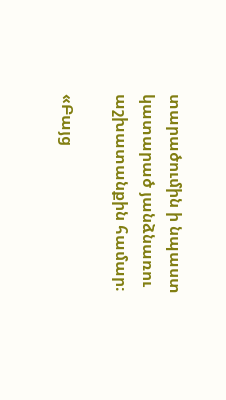տարածումին ի նպաստ կատարած յանձնառու աշխատանքին համար։

«Բայց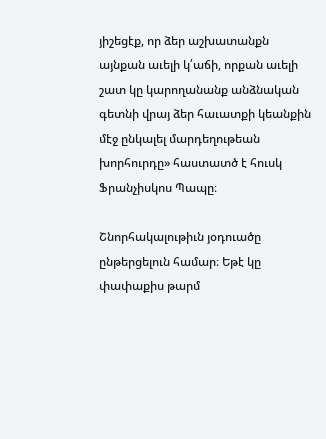յիշեցէք, որ ձեր աշխատանքն այնքան աւելի կ՛աճի, որքան աւելի շատ կը կարողանանք անձնական գետնի վրայ ձեր հաւատքի կեանքին մէջ ընկալել մարդեղութեան խորհուրդը» հաստատծ է հուսկ Ֆրանչիսկոս Պապը։

Շնորհակալութիւն յօդուածը ընթերցելուն համար։ Եթէ կը փափաքիս թարմ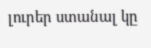լուրեր ստանալ կը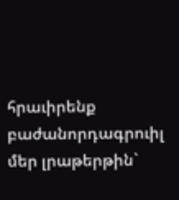հրաւիրենք բաժանորդագրուիլ մեր լրաթերթին`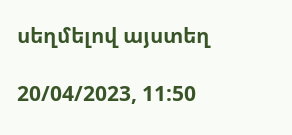սեղմելով այստեղ

20/04/2023, 11:50